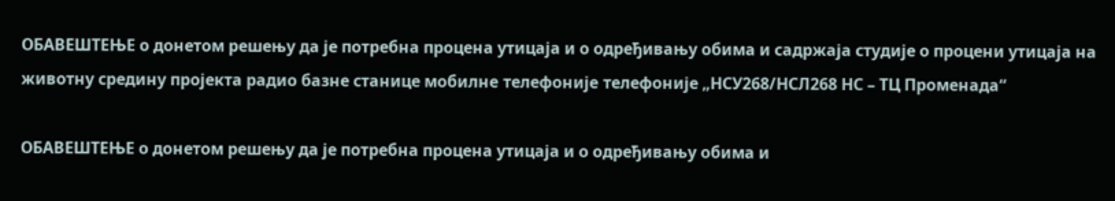ОБАВЕШТЕЊЕ о донетом решењу да је потребна процена утицаја и о одређивању обима и садржаја студије о процени утицаја на животну средину пројекта радио базне станице мобилнe телефонијe телефоније „НСУ268/НСЛ268 НС – ТЦ Променада“

ОБАВЕШТЕЊЕ о донетом решењу да је потребна процена утицаја и о одређивању обима и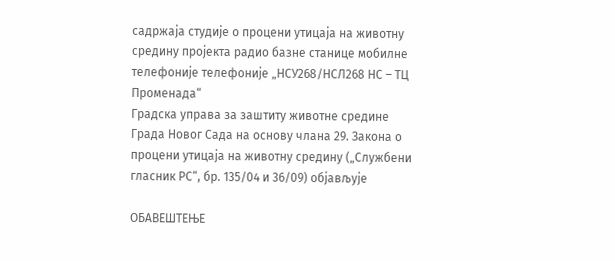садржаја студије о процени утицаја на животну средину пројекта радио базне станице мобилнe телефонијe телефоније „НСУ268/НСЛ268 НС – ТЦ Променада“
Градска управа за заштиту животне средине Града Новог Сада на основу члана 29. Закона о процени утицаја на животну средину („Службени гласник РС“, бр. 135/04 и 36/09) објављује

ОБАВЕШТЕЊЕ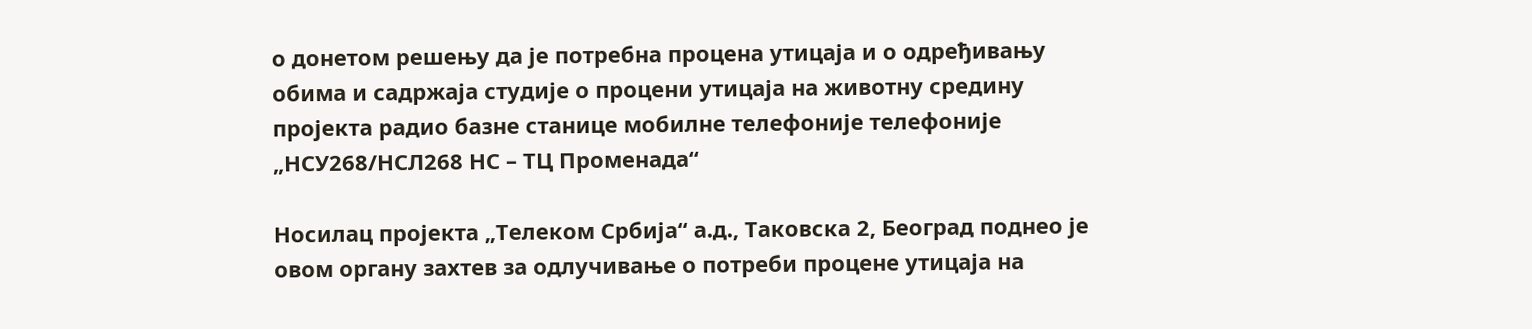о донетом решењу да је потребна процена утицаја и о одређивању обима и садржаја студије о процени утицаја на животну средину пројекта радио базне станице мобилнe телефонијe телефоније „НСУ268/НСЛ268 НС – ТЦ Променада“

Носилац пројекта „Телеком Србијa“ а.д., Таковска 2, Београд поднео је овом органу захтев за одлучивање о потреби процене утицаја на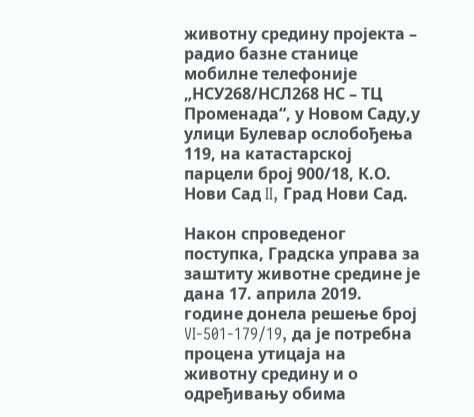животну средину пројекта – радио базне станице мобилне телефоније „НСУ268/НСЛ268 НС – ТЦ Променада“, у Новом Саду,у улици Булевар ослобођења 119, на катастарској парцели број 900/18, К.О. Нови Сад II, Град Нови Сад.

Након спроведеног поступка, Градска управа за заштиту животне средине је дана 17. априла 2019. године донела решење број VI-501-179/19, да је потребна процена утицаја на животну средину и о одређивању обима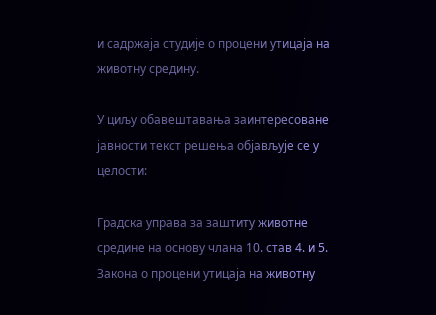и садржаја студије о процени утицаја на животну средину.

У циљу обавештавања заинтересоване јавности текст решења објављује се у целости:

Градска управа за заштиту животне средине на основу члана 10. став 4. и 5. Закона о процени утицаја на животну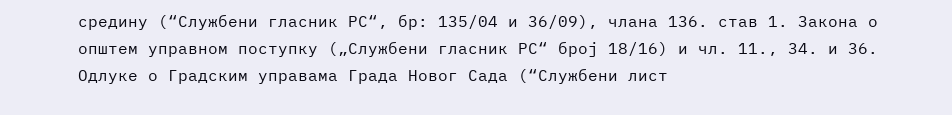средину (“Службени гласник РС“, бр: 135/04 и 36/09), члана 136. став 1. Закона о општем управном поступку („Службени гласник РС“ број 18/16) и чл. 11., 34. и 36. Одлуке о Градским управама Града Новог Сада (“Службени лист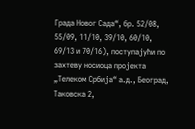Града Новог Сада“, бр. 52/08, 55/09, 11/10, 39/10, 60/10, 69/13 и 70/16), поступајући по захтеву носиоца пројекта „Телеком Србија“ а.д., Београд, Таковска 2,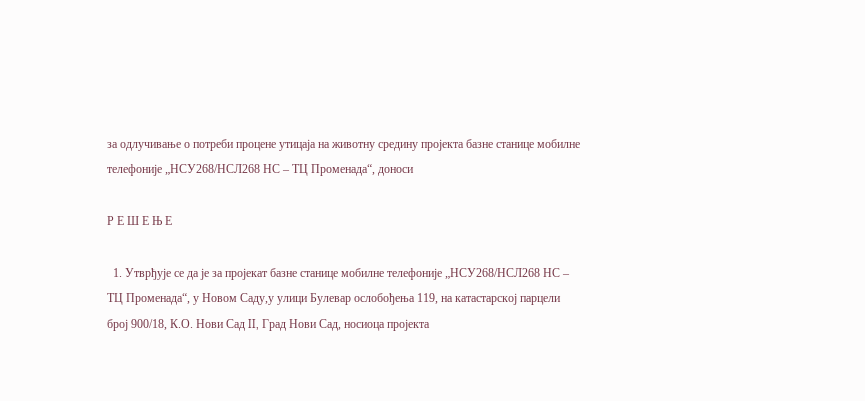за одлучивање о потреби процене утицаја на животну средину пројекта базне станице мобилне телефоније „НСУ268/НСЛ268 НС – ТЦ Променада“, доноси

Р Е Ш Е Њ Е

  1. Утврђује се да је за пројекат базне станице мобилне телефоније „НСУ268/НСЛ268 НС – ТЦ Променада“, у Новом Саду,у улици Булевар ослобођења 119, на катастарској парцели број 900/18, К.О. Нови Сад II, Град Нови Сад, носиоца пројекта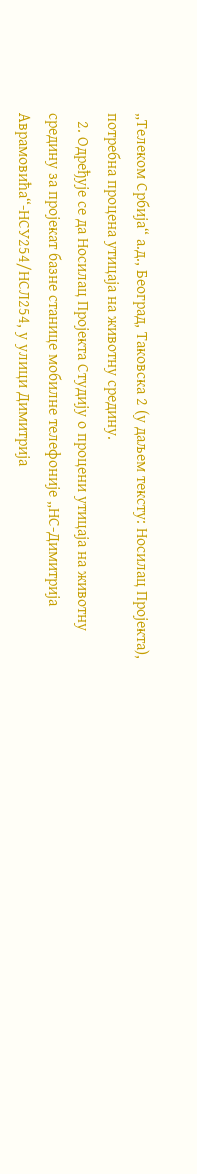„Телеком Србија“ а.д., Београд, Таковска 2 (у даљем тексту: Носилац Пројекта), потребна проценa утицаја на животну средину.
  2. Одређује се да Носилац Пројекта Студију о процени утицаја на животну средину за пројекат базне станице мобилне телефоније „НС-Димитрија Аврамовића“-НСУ254/НСЛ254, у улици Димитрија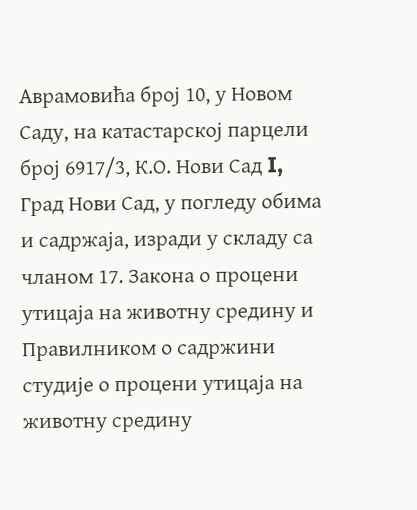Аврамовића број 10, у Новом Саду, на катастарској парцели број 6917/3, К.О. Нови Сад I, Град Нови Сад, у погледу обима и садржаја, изради у складу са чланом 17. Закона о процени утицаја на животну средину и Правилником о садржини студије о процени утицаја на животну средину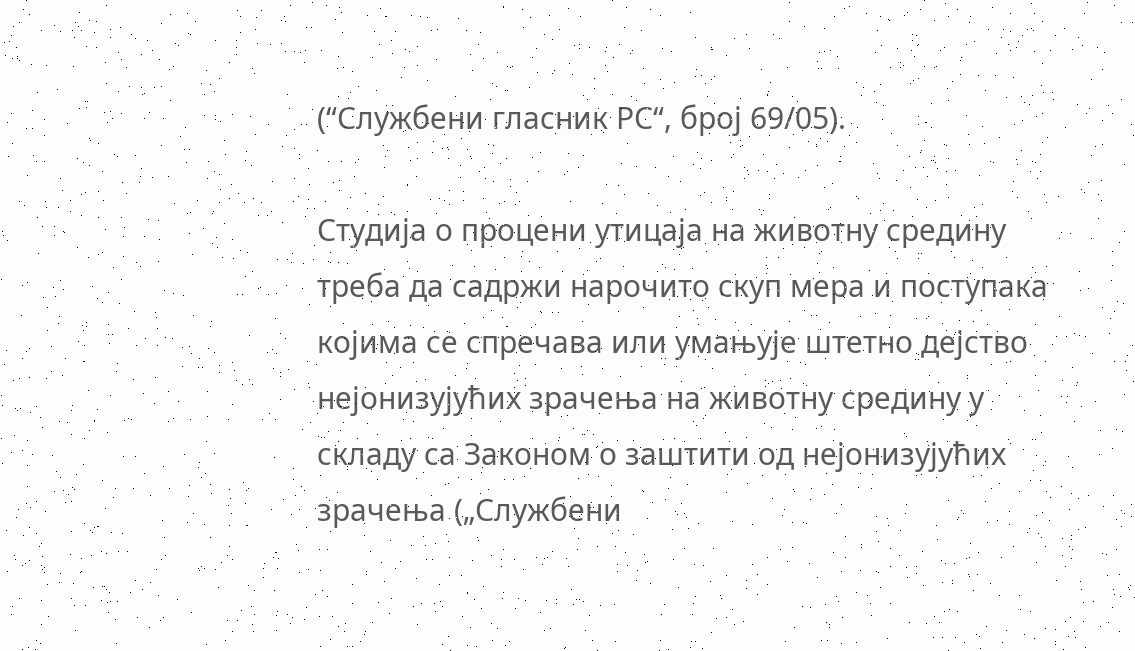(“Службени гласник РС“, број 69/05).

Студија о процени утицаја на животну средину треба да садржи нарочито скуп мера и поступака којима се спречава или умањује штетно дејство нејонизујућих зрачења на животну средину у складу са Законом о заштити од нејонизујућих зрачења („Службени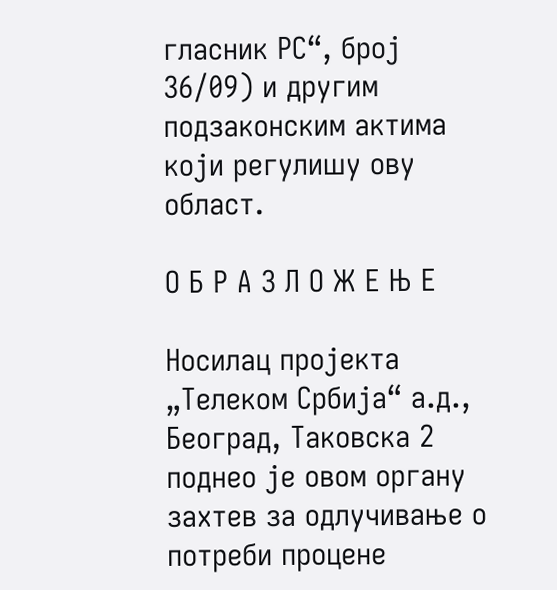гласник РС“, број 36/09) и другим подзаконским актима који регулишу ову област.

О Б Р А З Л О Ж Е Њ Е

Носилац пројекта „Телеком Србија“ а.д., Београд, Таковска 2 поднео је овом органу захтев за одлучивање о потреби процене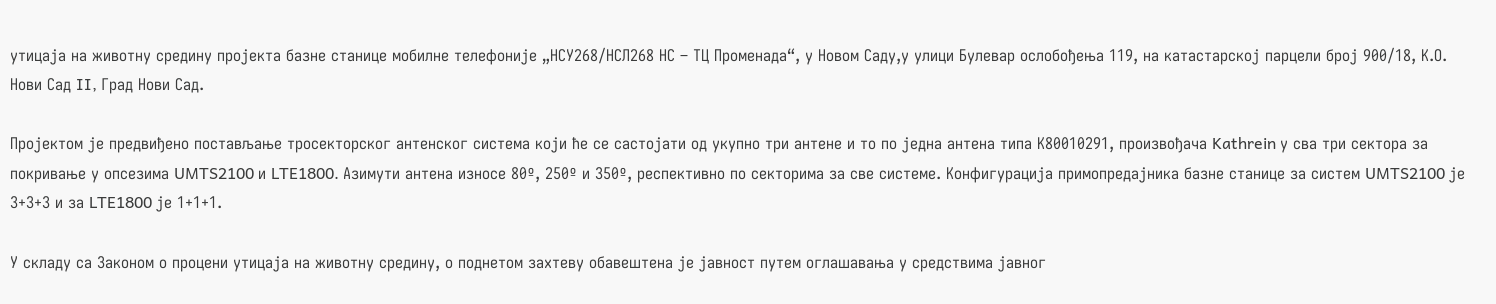утицаја на животну средину пројекта базне станице мобилне телефоније „НСУ268/НСЛ268 НС – ТЦ Променада“, у Новом Саду,у улици Булевар ослобођења 119, на катастарској парцели број 900/18, К.О. Нови Сад II, Град Нови Сад.

Пројектом је предвиђено постављање тросекторског антенског система који ће се састојати од укупно три антене и то по једна антена типа К80010291, произвођача Kathrein у сва три сектора за покривање у опсезима UMTS2100 и LTE1800. Азимути антена износе 80º, 250º и 350º, респективно по секторима за све системе. Конфигурација примопредајника базне станице за систем UMTS2100 је 3+3+3 и за LTE1800 је 1+1+1.

У складу са Законом о процени утицаја на животну средину, о поднетом захтеву обавештена је јавност путем оглашавања у средствима јавног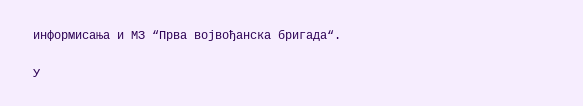информисања и МЗ “Прва војвођанска бригада“.

У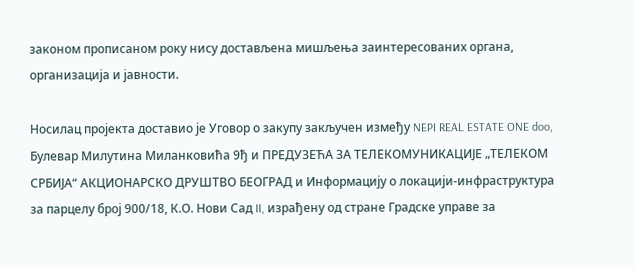законом прописаном року нису достављена мишљења заинтересованих органа, организација и јавности.

Носилац пројекта доставио је Уговор о закупу закључен између NEPI REAL ESTATE ONE doo, Булевар Милутина Миланковића 9ђ и ПРЕДУЗЕЋА ЗА ТЕЛЕКОМУНИКАЦИЈЕ „ТЕЛЕКОМ СРБИЈА“ АКЦИОНАРСКО ДРУШТВО БЕОГРАД и Информацију о локацији-инфраструктура за парцелу број 900/18, К.О. Нови Сад II, израђену од стране Градске управе за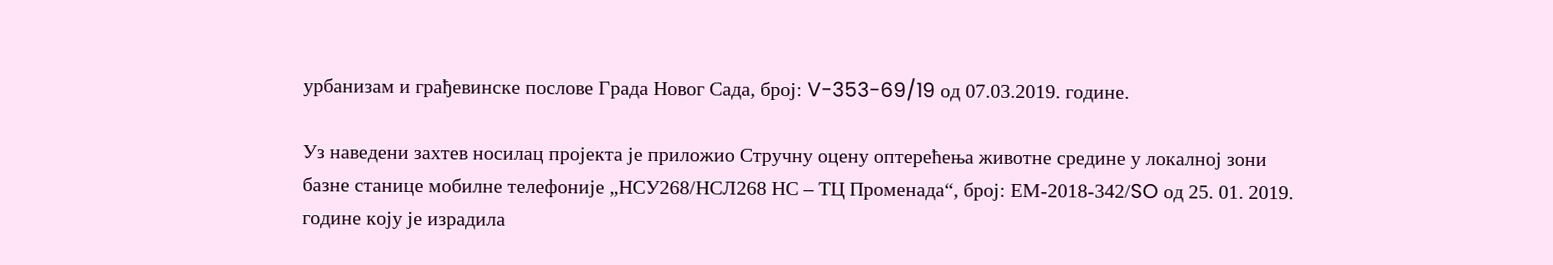урбанизам и грађевинске послове Града Новог Сада, број: V-353-69/19 од 07.03.2019. године.

Уз наведени захтев носилац пројекта је приложио Стручну оцену оптерећења животне средине у локалној зони базне станице мобилне телефоније „НСУ268/НСЛ268 НС – ТЦ Променада“, број: ЕМ-2018-342/SO од 25. 01. 2019. године коју је израдила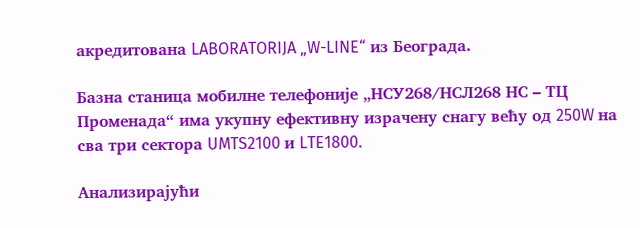aкредитована LABORATORIJA „W-LINE“ из Београда.

Базна станица мобилне телефоније „НСУ268/НСЛ268 НС – ТЦ Променада“ има укупну ефективну израчену снагу већу од 250W на сва три сектора UMTS2100 и LTE1800.

Анализирајући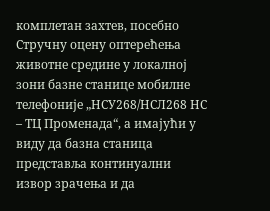комплетан захтев, посебно Стручну оцену оптерећења животне средине у локалној зони базне станице мобилне телефоније „НСУ268/НСЛ268 НС – ТЦ Променада“, а имајући у виду да базна станица представља континуални извор зрачења и да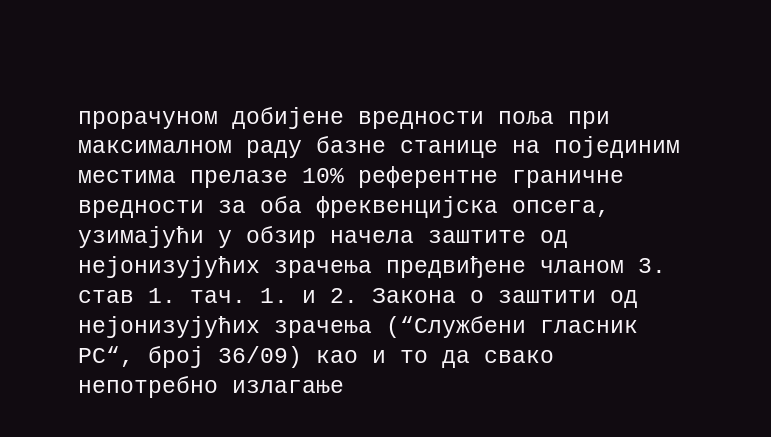прорачуном добијене вредности поља при максималном раду базне станице на појединим местима прелазе 10% референтне граничне вредности за оба фреквенцијска опсега, узимајући у обзир начела заштите од нејонизујућих зрачења предвиђене чланом 3. став 1. тач. 1. и 2. Закона о заштити од нејонизујућих зрачења (“Службени гласник РС“, број 36/09) као и то да свако непотребно излагање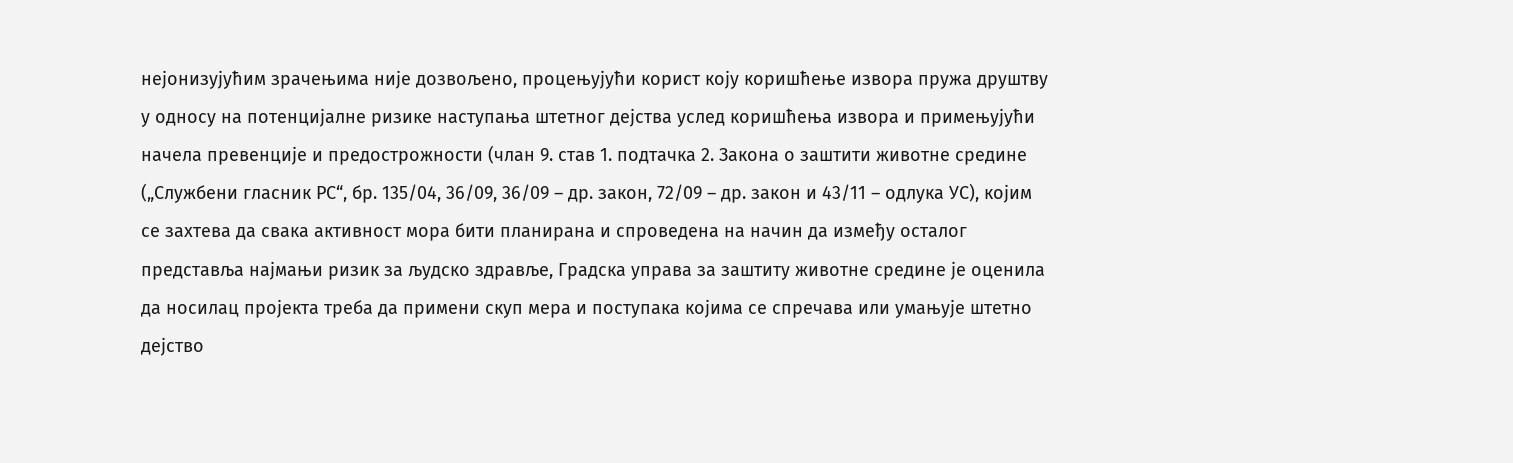нејонизујућим зрачењима није дозвољено, процењујући корист коју коришћење извора пружа друштву у односу на потенцијалне ризике наступања штетног дејства услед коришћења извора и примењујући начела превенције и предострожности (члан 9. став 1. подтачка 2. Закона о заштити животне средине („Службени гласник РС“, бр. 135/04, 36/09, 36/09 – др. закон, 72/09 – др. закон и 43/11 – одлука УС), којим се захтева да свака активност мора бити планирана и спроведена на начин да између осталог представља најмањи ризик за људско здравље, Градска управа за заштиту животне средине је оценила да носилац пројекта треба да примени скуп мера и поступака којима се спречава или умањује штетно дејство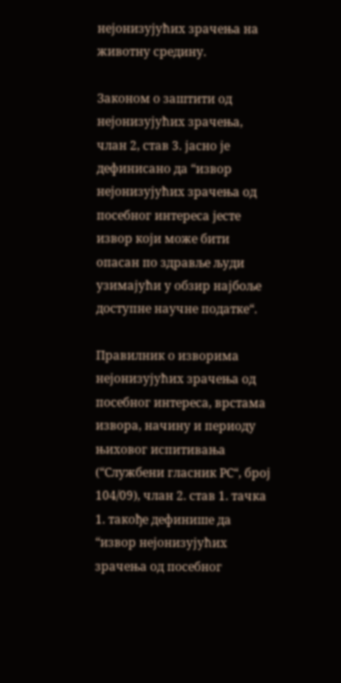нејонизујућих зрачења на животну средину.

Законом о заштити од нејонизујућих зрачења, члан 2, став 3. јасно је дефинисано да “извор нејонизујућих зрачења од посебног интереса јесте извор који може бити опасан по здравље људи узимајући у обзир најбоље доступне научне податке“.

Правилник о изворима нејонизујућих зрачења од посебног интереса, врстама извора, начину и периоду њиховог испитивања (“Службени гласник РС“, број 104/09), члан 2. став 1. тачка 1. такође дефинише да “извор нејонизујућих зрачења од посебног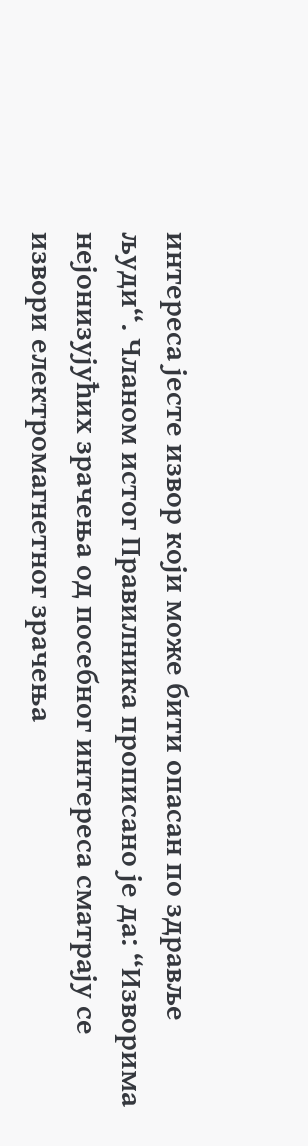интереса јесте извор који може бити опасан по здравље људи“. Чланом истог Правилника прописано је да: “Изворима нејонизујућих зрачења од посебног интереса сматрају се извори електромагнетног зрачења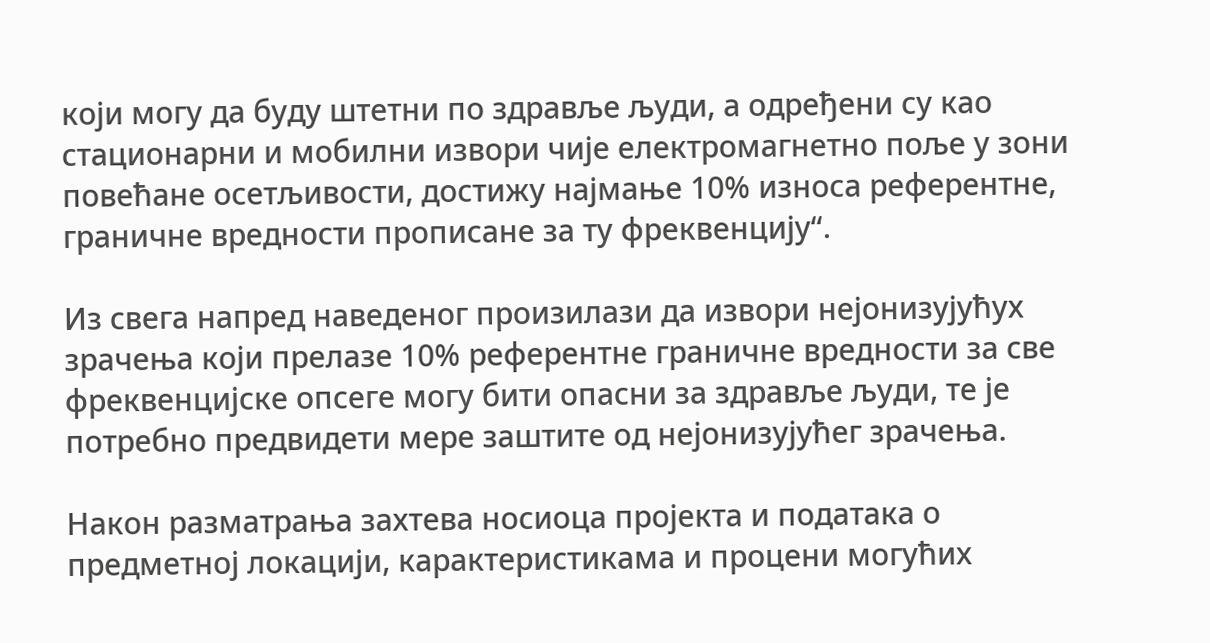који могу да буду штетни по здравље људи, а одређени су као стационарни и мобилни извори чије електромагнетно поље у зони повећане осетљивости, достижу најмање 10% износа референтне, граничне вредности прописане за ту фреквенцију“.

Из свега напред наведеног произилази да извори нејонизујућух зрачења који прелазе 10% референтне граничне вредности за све фреквенцијске опсеге могу бити опасни за здравље људи, те је потребно предвидети мере заштите од нејонизујућег зрачења.

Након разматрања захтева носиоца пројекта и података о предметној локацији, карактеристикама и процени могућих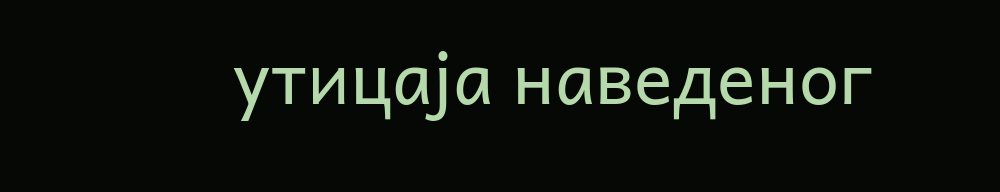утицаја наведеног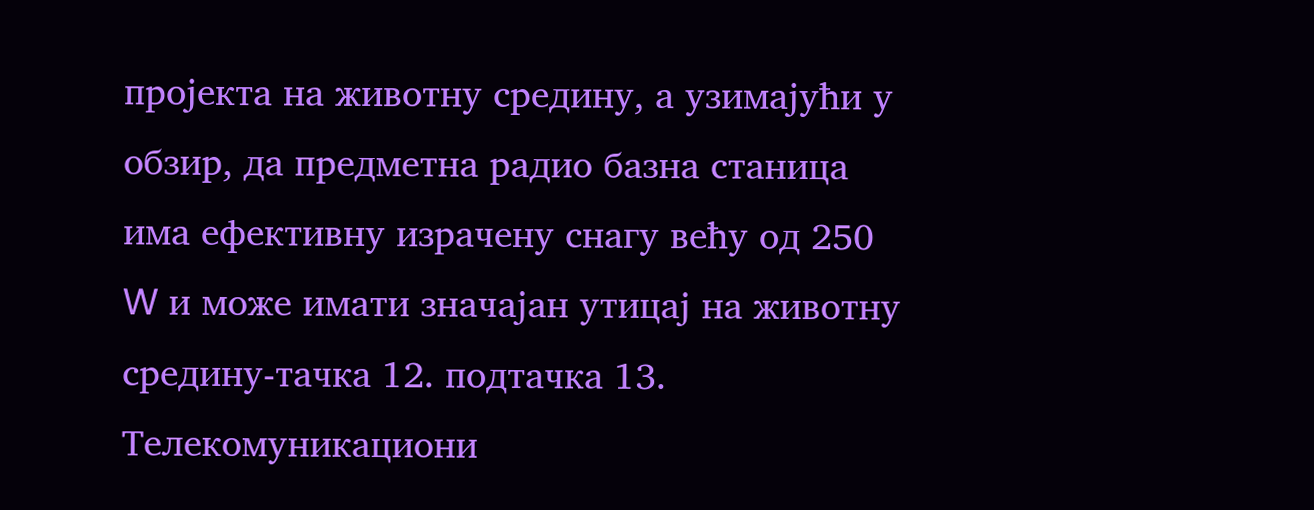пројекта на животну средину, а узимајући у обзир, да предметна радио базна станица има ефективну израчену снагу већу од 250 W и може имати значајан утицај на животну средину-тачка 12. подтачка 13. Teлекомуникациони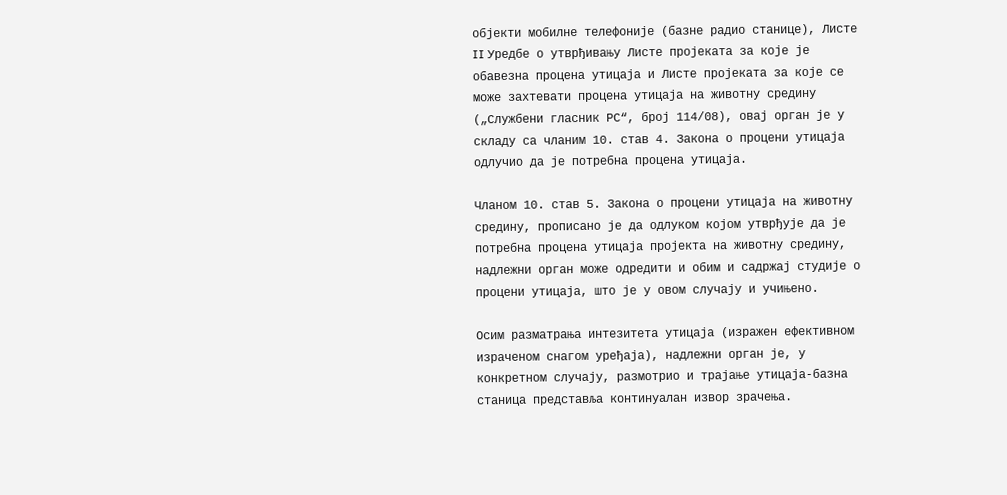објекти мобилне телефоније (базне радио станице), Листе II Уредбе о утврђивању Листе пројеката за које је обавезна процена утицаја и Листе пројеката за које се може захтевати процена утицаја на животну средину („Службени гласник РС“, број 114/08), овај орган је у складу са чланим 10. став 4. Закона о процени утицаја одлучио да је потребна процена утицаја.

Чланом 10. став 5. Закона о процени утицаја на животну средину, прописано је да одлуком којом утврђује да је потребна процена утицаја пројекта на животну средину, надлежни орган може одредити и обим и садржај студије о процени утицаја, што је у овом случају и учињено.

Осим разматрања интезитета утицаја (изражен ефективном израченом снагом уређаја), надлежни орган је, у конкретном случају, размотрио и трајање утицаја-базна станица представља континуалан извор зрачења.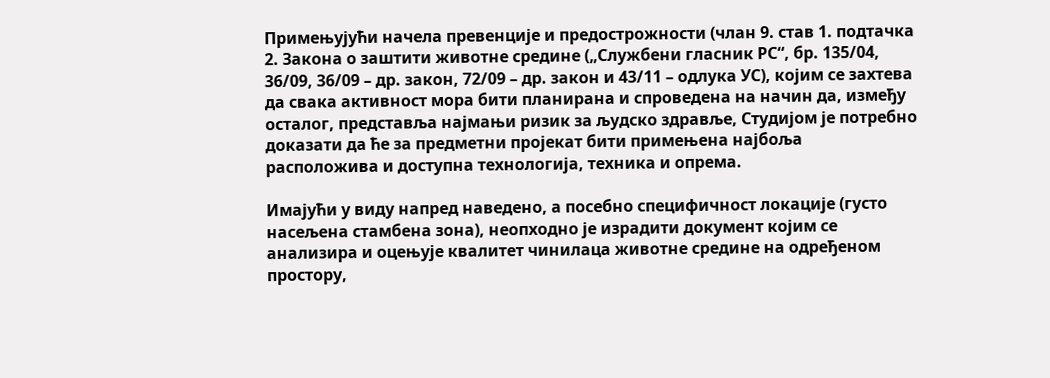Примењујући начела превенције и предострожности (члан 9. став 1. подтачка 2. Закона о заштити животне средине („Службени гласник РС“, бр. 135/04, 36/09, 36/09 – др. закон, 72/09 – др. закон и 43/11 – одлука УС), којим се захтева да свака активност мора бити планирана и спроведена на начин да, између осталог, представља најмањи ризик за људско здравље, Студијом је потребно доказати да ће за предметни пројекат бити примењена најбоља расположива и доступна технологија, техника и опрема.

Имајући у виду напред наведено, а посебно специфичност локације (густо насељена стамбена зона), неопходно је израдити документ којим се анализира и оцењује квалитет чинилаца животне средине на одређеном простору,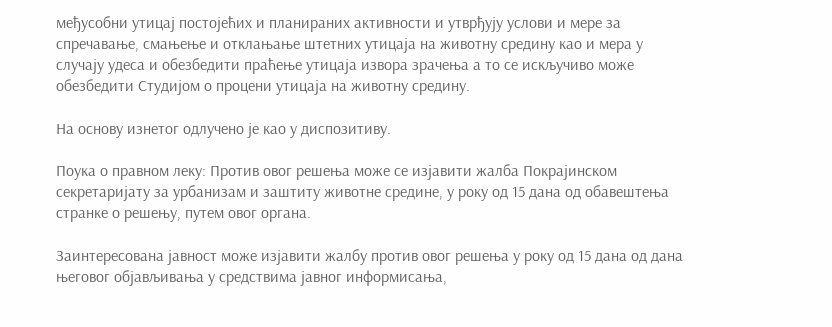међусобни утицај постојећих и планираних активности и утврђују услови и мере за спречавање, смањење и отклањање штетних утицаја на животну средину као и мера у случају удеса и обезбедити праћење утицаја извора зрачења а то се искључиво може обезбедити Студијом о процени утицаја на животну средину.

На основу изнетог одлучено је као у диспозитиву.

Поука о правном леку: Против овог решења може се изјавити жалба Покрајинском секретаријату за урбанизам и заштиту животне средине, у року од 15 дана од обавештења странке о решењу, путем овог органа.

Заинтересована јавност може изјавити жалбу против овог решења у року од 15 дана од дана његовог објављивања у средствима јавног информисања,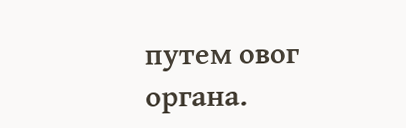путем овог органа.